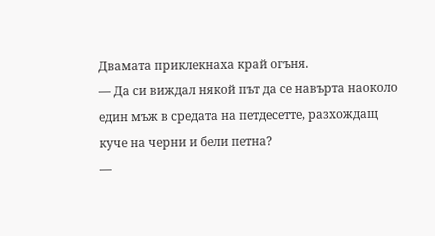Двамата приклекнаха край огъня.
— Да си виждал някой път да се навърта наоколо един мъж в средата на петдесетте, разхождащ куче на черни и бели петна?
—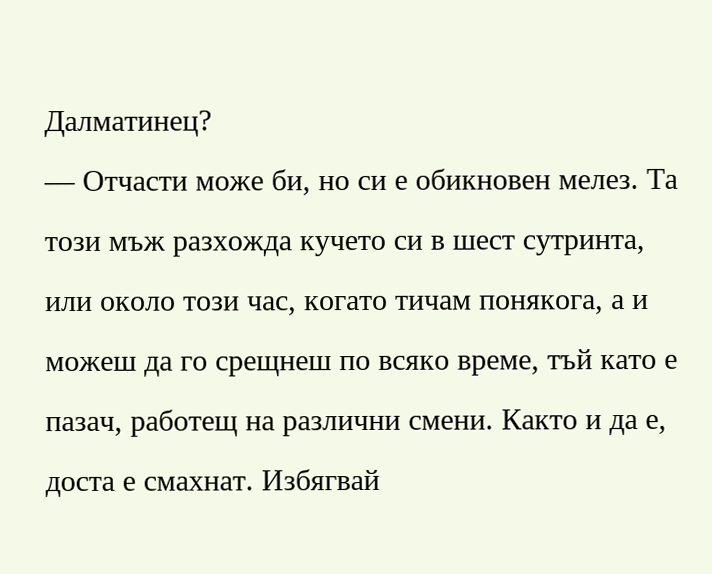Далматинец?
— Отчасти може би, но си е обикновен мелез. Та този мъж разхожда кучето си в шест сутринта, или около този час, когато тичам понякога, а и можеш да го срещнеш по всяко време, тъй като е пазач, работещ на различни смени. Както и да е, доста е смахнат. Избягвай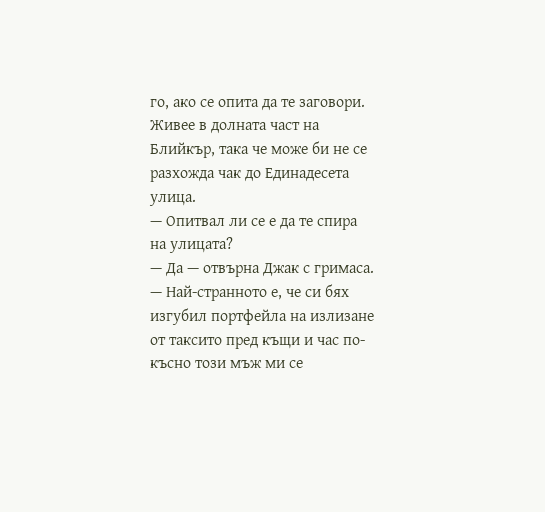го, ако се опита да те заговори. Живее в долната част на Блийкър, така че може би не се разхожда чак до Единадесета улица.
— Опитвал ли се е да те спира на улицата?
— Да — отвърна Джак с гримаса. — Най-странното е, че си бях изгубил портфейла на излизане от таксито пред къщи и час по-късно този мъж ми се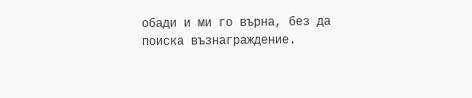обади и ми го върна, без да поиска възнаграждение.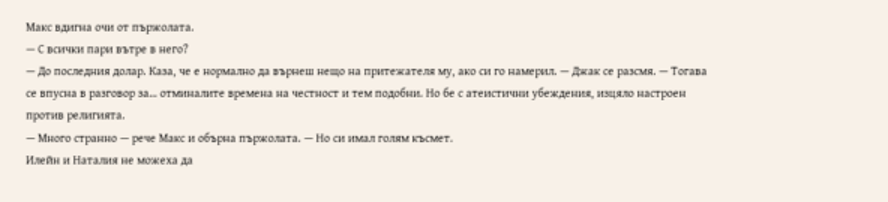Макс вдигна очи от пържолата.
— С всички пари вътре в него?
— До последния долар. Каза, че е нормално да върнеш нещо на притежателя му, ако си го намерил. — Джак се разсмя. — Тогава се впусна в разговор за… отминалите времена на честност и тем подобни. Но бе с атеистични убеждения, изцяло настроен против религията.
— Много странно — рече Макс и обърна пържолата. — Но си имал голям късмет.
Илейн и Наталия не можеха да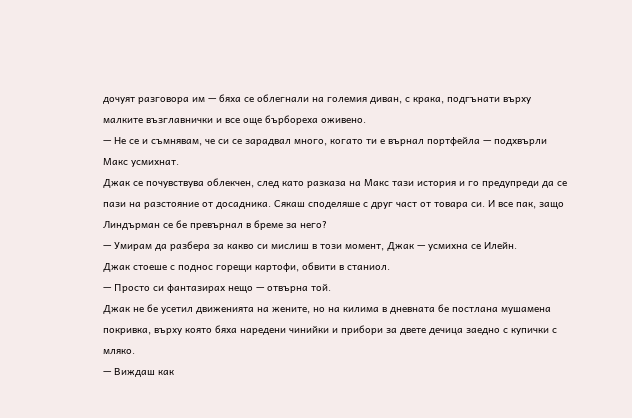дочуят разговора им — бяха се облегнали на големия диван, с крака, подгънати върху малките възглавнички и все още бърбореха оживено.
— Не се и съмнявам, че си се зарадвал много, когато ти е върнал портфейла — подхвърли Макс усмихнат.
Джак се почувствува облекчен, след като разказа на Макс тази история и го предупреди да се пази на разстояние от досадника. Сякаш споделяше с друг част от товара си. И все пак, защо Линдърман се бе превърнал в бреме за него?
— Умирам да разбера за какво си мислиш в този момент, Джак — усмихна се Илейн.
Джак стоеше с поднос горещи картофи, обвити в станиол.
— Просто си фантазирах нещо — отвърна той.
Джак не бе усетил движенията на жените, но на килима в дневната бе постлана мушамена покривка, върху която бяха наредени чинийки и прибори за двете дечица заедно с купички с мляко.
— Виждаш как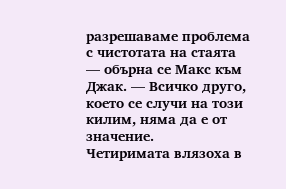разрешаваме проблема с чистотата на стаята — обърна се Макс към Джак. — Всичко друго, което се случи на този килим, няма да е от значение.
Четиримата влязоха в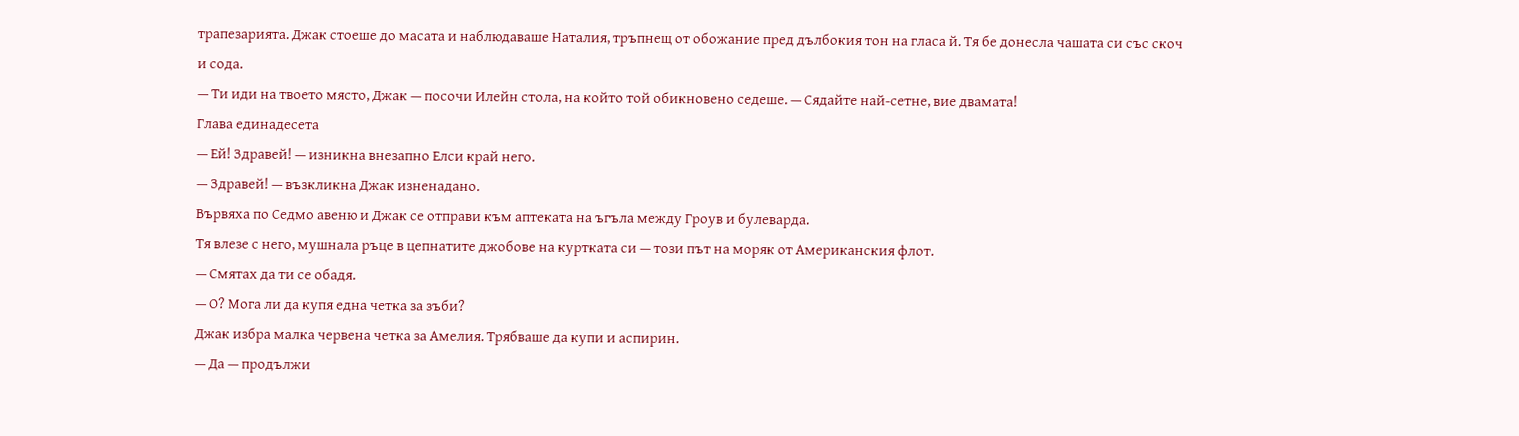трапезарията. Джак стоеше до масата и наблюдаваше Наталия, тръпнещ от обожание пред дълбокия тон на гласа й. Тя бе донесла чашата си със скоч и сода.
— Ти иди на твоето място, Джак — посочи Илейн стола, на който той обикновено седеше. — Сядайте най-сетне, вие двамата!
Глава единадесета
— Ей! Здравей! — изникна внезапно Елси край него.
— Здравей! — възкликна Джак изненадано.
Вървяха по Седмо авеню и Джак се отправи към аптеката на ъгъла между Гроув и булеварда.
Тя влезе с него, мушнала ръце в цепнатите джобове на куртката си — този път на моряк от Американския флот.
— Смятах да ти се обадя.
— О? Мога ли да купя една четка за зъби?
Джак избра малка червена четка за Амелия. Трябваше да купи и аспирин.
— Да — продължи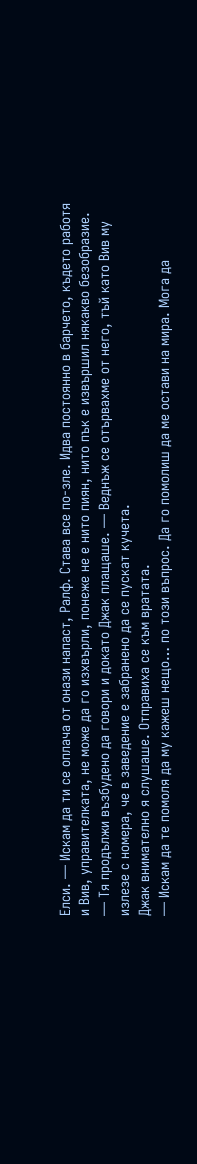Елси. — Искам да ти се оплача от онази напаст, Ралф. Става все по-зле. Идва постоянно в барчето, където работя и Вив, управителката, не може да го изхвърли, понеже не е нито пиян, нито пък е извършил някакво безобразие. — Тя продължи възбудено да говори и докато Джак плащаше. — Веднъж се отървахме от него, тъй като Вив му излезе с номера, че в заведение е забранено да се пускат кучета.
Джак внимателно я слушаше. Отправиха се към вратата.
— Искам да те помоля да му кажеш нещо… по този въпрос. Да го помолиш да ме остави на мира. Мога да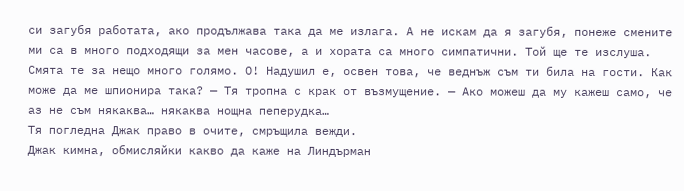си загубя работата, ако продължава така да ме излага. А не искам да я загубя, понеже смените ми са в много подходящи за мен часове, а и хората са много симпатични. Той ще те изслуша. Смята те за нещо много голямо. О! Надушил е, освен това, че веднъж съм ти била на гости. Как може да ме шпионира така? — Тя тропна с крак от възмущение. — Ако можеш да му кажеш само, че аз не съм някаква… някаква нощна пеперудка…
Тя погледна Джак право в очите, смръщила вежди.
Джак кимна, обмисляйки какво да каже на Линдърман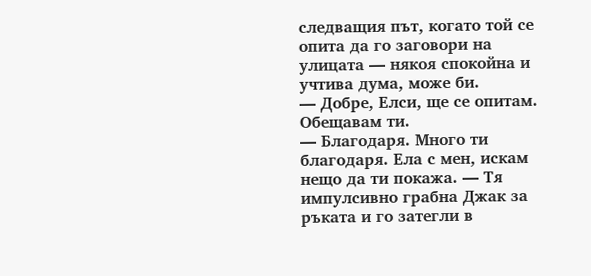следващия път, когато той се опита да го заговори на улицата — някоя спокойна и учтива дума, може би.
— Добре, Елси, ще се опитам. Обещавам ти.
— Благодаря. Много ти благодаря. Ела с мен, искам нещо да ти покажа. — Тя импулсивно грабна Джак за ръката и го затегли в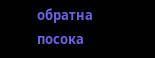обратна посока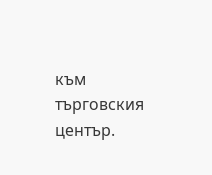към търговския център.